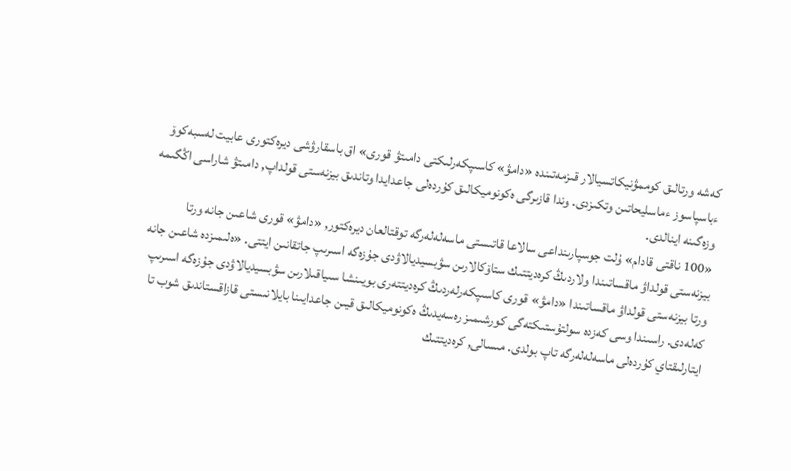كەشە ورتالىق كوممۋنيكاتسيالار قىزمەتىندە «دامۋ» كاسىپكەرلىكتى دامىتۋ قورى» اق باسقارۋشى ديرەكتورى عابيت لەسبەكوۆ ءباسپاسوز ءماسليحاتىن وتكىزدى. وندا قازىرگى ەكونوميكالىق كۇردەلى جاعدايدا وتاندىق بيزنەستى قولداپ, دامىتۋ شاراسى اڭگىمە وزەگىنە اينالدى.
«100 ناقتى قادام» ۇلت جوسپارىنداعى سالاعا قاتىستى ماسەلەلەرگە توقتالعان ديرەكتور, «دامۋ» قورى شاعىن جانە ورتا بيزنەستى قولداۋ ماقساتىندا ولاردىڭ كرەديتتىك ستاۆكالارىن سۋبسيديالاۋدى جۇزەگە اسىرىپ جاتقانىن ايتتى. «ەلىمىزدە شاعىن جانە ورتا بيزنەستى قولداۋ ماقساتىندا «دامۋ» قورى كاسىپكەرلەردىڭ كرەديتتەرى بويىنشا سىياقىلارىن سۋبسيديالاۋدى جۇزەگە اسىرىپ كەلەدى. راسىندا وسى كەزدە سولتۇستىكتەگى كورشىمىز رەسەيدىڭ ەكونوميكالىق قيىن جاعدايىنا بايلانىستى قازاقستاندىق شوب تا ايتارلىقتاي كۇردەلى ماسەلەلەرگە تاپ بولدى. مىسالى, كرەديتتىك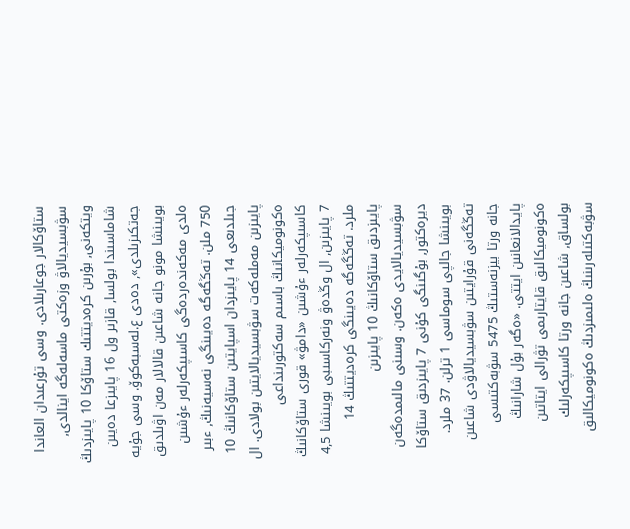ستاۆكالار جوعارىلادى. وسى تۇرعىدان العاندا سۋبسيديالاۋ وزەكتى ماسەلەگە اينالدى, ويتكەنى, بۇرىن كرەديتتىك ستاۆكا 10 پايىزدىڭ شاماسىندا بولسا, قازىر ول 16 پايىزعا دەيىن جەتكىزىلدى», دەدى ع.لەسبەكوۆ. وسى جۇيە بويىنشا مونو جانە شاعىن قالالار مەن اۋىلدىق ەلدى مەكەندەردەگى كاسىپكەرلەر ءۇشىن 750 ملن. تەڭگەگە دەيىنگى نەسيەنىڭ, ءبىر جىلدىعى 14 پايىزدان اسپايتىن ستاۆكانىڭ 10 پايىزىن مەملەكەت سۋبسيديالايتىن بولادى. ال ەكونوميكانىڭ باسىم سەكتورىنداعى كاسىپكەرلەر ءۇشىن «دامۋ» قورى ستاۆكانىڭ 7 پايىزىن, ال وڭدەۋ ونەركاسىبى بويىنشا 4,5 ملرد. تەڭگەگە دەيىنگى كرەديتتىڭ 14 پايىزدىق ستاۆكانىڭ 10 پايىزىن سۋبسيديالايدى ەكەن. وسىنى مالىمدەگەن ديرەكتور, بۇگىنگى كۇنى 7 پايىزدىق ستاۆكا بويىنشا جالپى سوماسى 1 ترلن. 37 ملرد. تەڭگەنى قۇرايتىن سۋبسيديالاۋدى شاعىن جانە ورتا بيزنەستىڭ 5475 سۋبەكتىسى پايدالانعانىن ايتتى. «ەگەر بۇل شارانىڭ ەكونوميكالىق قايتارىمى تۋرالى ايتاتىن بولساق, شاعىن جانە ورتا كاسىپكەرلىك سۋبەكتىلەرىنىڭ ەلىمىزدىڭ ەكونوميكالىق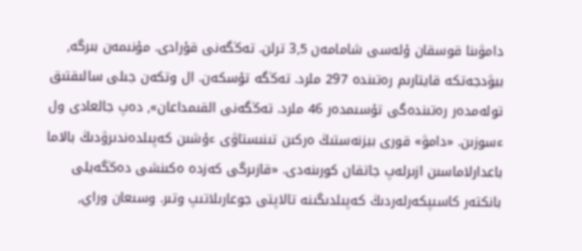دامۋىنا قوسقان ۇلەسى شامامەن 3,5 ترلن. تەڭگەنى قۇرادى. مۇنىمەن بىرگە, بيۋدجەتكە قايتارىم رەتىندە 297 ملرد. تەڭگە تۇسكەن. ال وتكەن جىلى سالىقتىق تولەمدەر رەتىندەگى تۇسىمدەر 46 ملرد. تەڭگەنى القىمداعان», دەپ جالعادى ول ءسوزىن. «دامۋ» قورى بيزنەستىڭ ەركىن تىنىستاۋى ءۇشىن كەپىلدەندىرۋدىڭ بالاما باعدارلاماسىن ازىرلەپ جاتقان كورىنەدى. «قازىرگى كەزدە ەكىنشى دەڭگەيلى بانكتەر كاسىپكەرلەردىڭ كەپىلدىگىنە تالاپتى جوعارىلاتىپ وتىر. وسىعان وراي,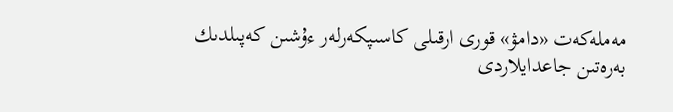مەملەكەت «دامۋ» قورى ارقىلى كاسىپكەرلەر ءۇشىن كەپىلدىك بەرەتىن جاعدايلاردى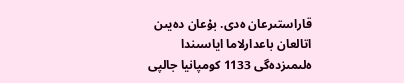قاراستىرعان ەدى. بۇعان دەيىن اتالعان باعدارلاما اياسىندا ەلىمىزدەگى 1133 كومپانيا جالپى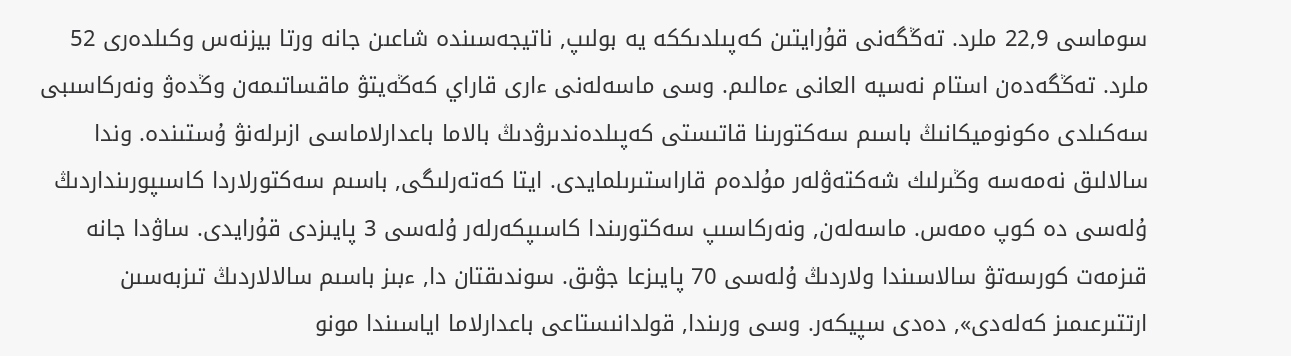سوماسى 22,9 ملرد. تەڭگەنى قۇرايتىن كەپىلدىككە يە بولىپ, ناتيجەسىندە شاعىن جانە ورتا بيزنەس وكىلدەرى 52 ملرد. تەڭگەدەن استام نەسيە العانى ءمالىم. وسى ماسەلەنى ءارى قاراي كەڭەيتۋ ماقساتىمەن وڭدەۋ ونەركاسىبى سەكىلدى ەكونوميكانىڭ باسىم سەكتورىنا قاتىستى كەپىلدەندىرۋدىڭ بالاما باعدارلاماسى ازىرلەنۋ ۇستىندە. وندا سالالىق نەمەسە وڭىرلىك شەكتەۋلەر مۇلدەم قاراستىرىلمايدى. ايتا كەتەرلىگى, باسىم سەكتورلاردا كاسىپورىنداردىڭ ۇلەسى دە كوپ ەمەس. ماسەلەن, ونەركاسىپ سەكتورىندا كاسىپكەرلەر ۇلەسى 3 پايىزدى قۇرايدى. ساۋدا جانە قىزمەت كورسەتۋ سالاسىندا ولاردىڭ ۇلەسى 70 پايىزعا جۋىق. سوندىقتان دا, ءبىز باسىم سالالاردىڭ تىزبەسىن ارتتىرعىمىز كەلەدى», دەدى سپيكەر. وسى ورىندا, قولدانىستاعى باعدارلاما اياسىندا مونو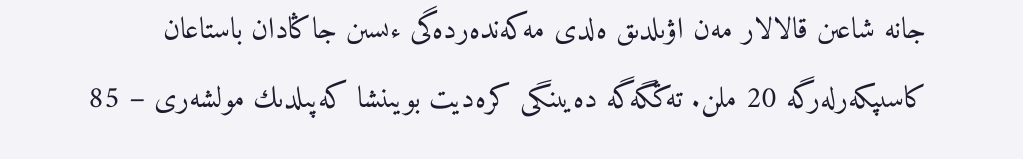جانە شاعىن قالالار مەن اۋىلدىق ەلدى مەكەندەردەگى ءىسىن جاڭادان باستاعان كاسىپكەرلەرگە 20 ملن. تەڭگەگە دەيىنگى كرەديت بويىنشا كەپىلدىك مولشەرى – 85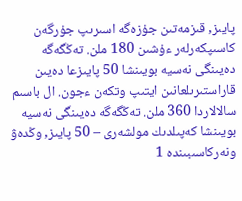پايىز, قىزمەتىن جۇزەگە اسىرىپ جۇرگەن كاسىپكەرلەر ءۇشىن 180 ملن. تەڭگەگە دەيىنگى نەسيە بويىنشا 50 پايىزعا دەيىن قاراستىرىلعانىن ايتىپ وتكەن ءجون. ال باسىم سالالاردا 360 ملن. تەڭگەگە دەيىنگى نەسيە بويىنشا كەپىلدىك مولشەرى – 50 پايىز, وڭدەۋ ونەركاسىبىندە 1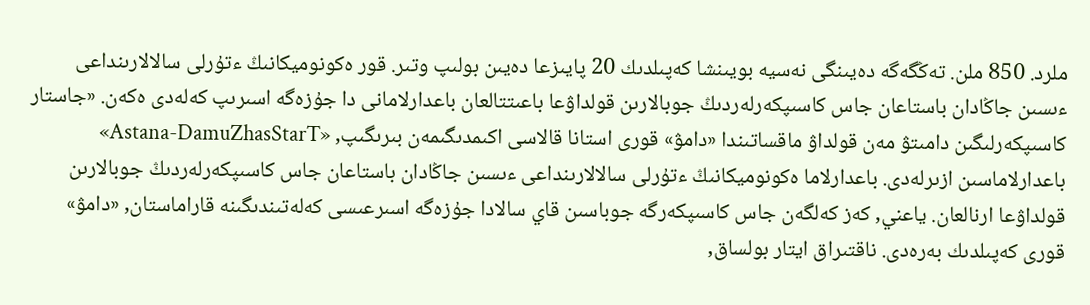ملرد. 850 ملن. تەڭگەگە دەيىنگى نەسيە بويىنشا كەپىلدىك 20 پايىزعا دەيىن بولىپ وتىر. قور ەكونوميكانىڭ ءتۇرلى سالالارىنداعى ءىسىن جاڭادان باستاعان جاس كاسىپكەرلەردىڭ جوبالارىن قولداۋعا باعىتتالعان باعدارلامانى دا جۇزەگە اسىرىپ كەلەدى ەكەن. «جاستار كاسىپكەرلىگىن دامىتۋ مەن قولداۋ ماقساتىندا «دامۋ» قورى استانا قالاسى اكىمدىگىمەن بىرىگىپ, «Astana-DamuZhasStarT» باعدارلاماسىن ازىرلەدى. باعدارلاما ەكونوميكانىڭ ءتۇرلى سالالارىنداعى ءىسىن جاڭادان باستاعان جاس كاسىپكەرلەردىڭ جوبالارىن قولداۋعا ارنالعان. ياعني, كەز كەلگەن جاس كاسىپكەرگە جوباسىن قاي سالادا جۇزەگە اسىرعىسى كەلەتىندىگىنە قاراماستان, «دامۋ» قورى كەپىلدىك بەرەدى. ناقتىراق ايتار بولساق,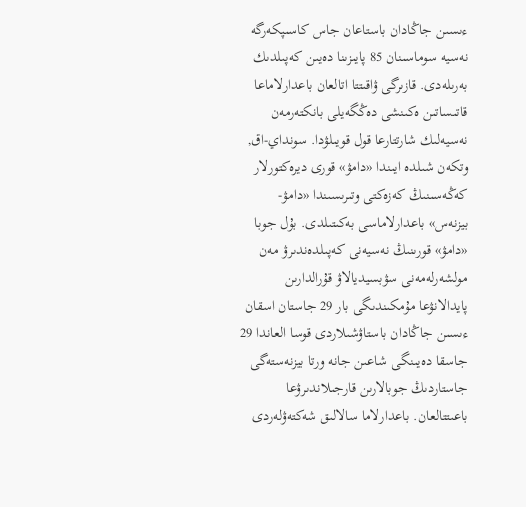ءىسىن جاڭادان باستاعان جاس كاسىپكەرگە نەسيە سوماسىنان 85 پايىزىنا دەيىن كەپىلدىك بەرىلەدى. قازىرگى ۋاقىتتا اتالعان باعدارلاماعا قاتىساتىن ەكىنشى دەڭگەيلى بانكتەرمەن نەسيەلىك شارتتارعا قول قويىلۋدا. سونداي-اق, وتكەن شىلدە ايىندا «دامۋ» قورى ديرەكتورلار كەڭەسىنىڭ كەزەكتى وتىرىسىندا «دامۋ-بيزنەس» باعدارلاماسى بەكىتىلدى. بۇل جوبا «دامۋ» قورىنىڭ نەسيەنى كەپىلدەندىرۋ مەن مولشەرلەمەنى سۋبسيديالاۋ قۇرالدارىن پايدالانۋعا مۇمكىندىگى بار 29 جاستان اسقان ءىسىن جاڭادان باستاۋشىلاردى قوسا العاندا 29 جاسقا دەيىنگى شاعىن جانە ورتا بيزنەستەگى جاستاردىڭ جوبالارىن قارجىلاندىرۋعا باعىتتالعان. باعدارلاما سالالىق شەكتەۋلەردى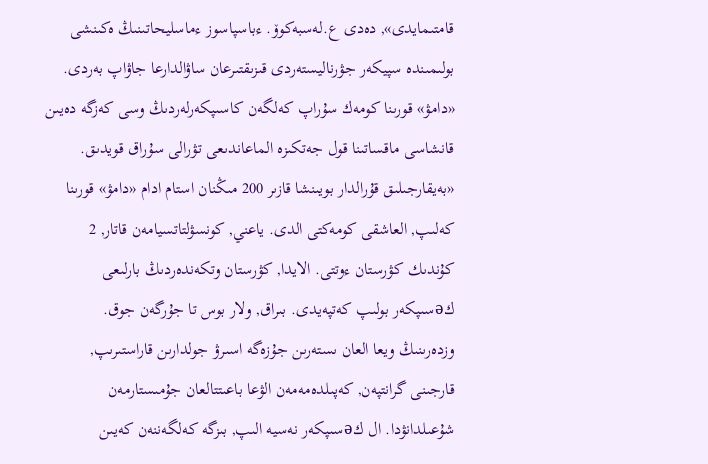قامتىمايدى», دەدى ع.لەسبەكوۆ. ءباسپاسوز ءماسليحاتىنىڭ ەكىنشى بولىمىندە سپيكەر جۋرناليستەردى قىزىقتىرعان ساۋالدارعا جاۋاپ بەردى. «دامۋ» قورىنا كومەك سۇراپ كەلگەن كاسىپكەرلەردىڭ وسى كەزگە دەيىن قانشاسى ماقساتىنا قول جەتكىزە الماعاندىعى تۋرالى سۇراق قويدىق. «بەيقارجىلىق قۇرالدار بويىنشا قازىر 200 مىڭنان استام ادام «دامۋ» قورىنا كەلىپ, العاشقى كومەكتى الدى. ياعني, كونسۋلتاتسيامەن قاتار, 2 كۇندىك كۋرستان ءوتتى. الايدا, كۋرستان وتكەندەردىڭ بارلىعى كəسىپكەر بولىپ كەتپەيدى. بىراق, ولار بوس تا جۇرگەن جوق. وزدەرىنىڭ ويعا العان ىستەرىن جۇزەگە اسىرۋ جولدارىن قاراستىرىپ, قارجىنى گرانتپەن, كەپىلدەمەمەن الۋعا باعىتتالعان جۇمىستارمەن شۇعىلدانۋدا. ال كəسىپكەر نەسيە الىپ, بىزگە كەلگەننەن كەيىن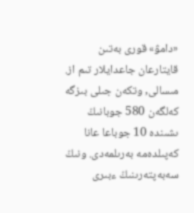«دامۋ» قورى بەتىن قايتارعان جاعدايلار تىم از. مىسالى, وتكەن جىلى بىزگە كەلگەن 580 جوبانىڭ ىشىندە 10 جوباعا عانا كەپىلدەمە بەرىلمەدى. ونىڭ سەبەپتەرىنىڭ ءبىرى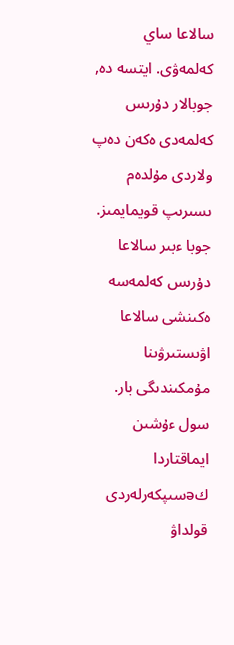سالاعا ساي كەلمەۋى. ايتسە دە, جوبالار دۇرىس كەلمەدى ەكەن دەپ ولاردى مۇلدەم ىسىرىپ قويمايمىز. جوبا ءبىر سالاعا دۇرىس كەلمەسە ەكىنشى سالاعا اۋىستىرۋىنا مۇمكىندىگى بار. سول ءۇشىن ايماقتاردا كəسىپكەرلەردى قولداۋ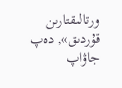ورتالىقتارىن قۇردىق», دەپ جاۋاپ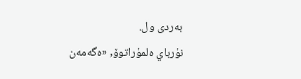بەردى ول.
نۇرباي ەلمۇراتوۆ, «ەگەمەن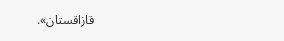قازاقستان».